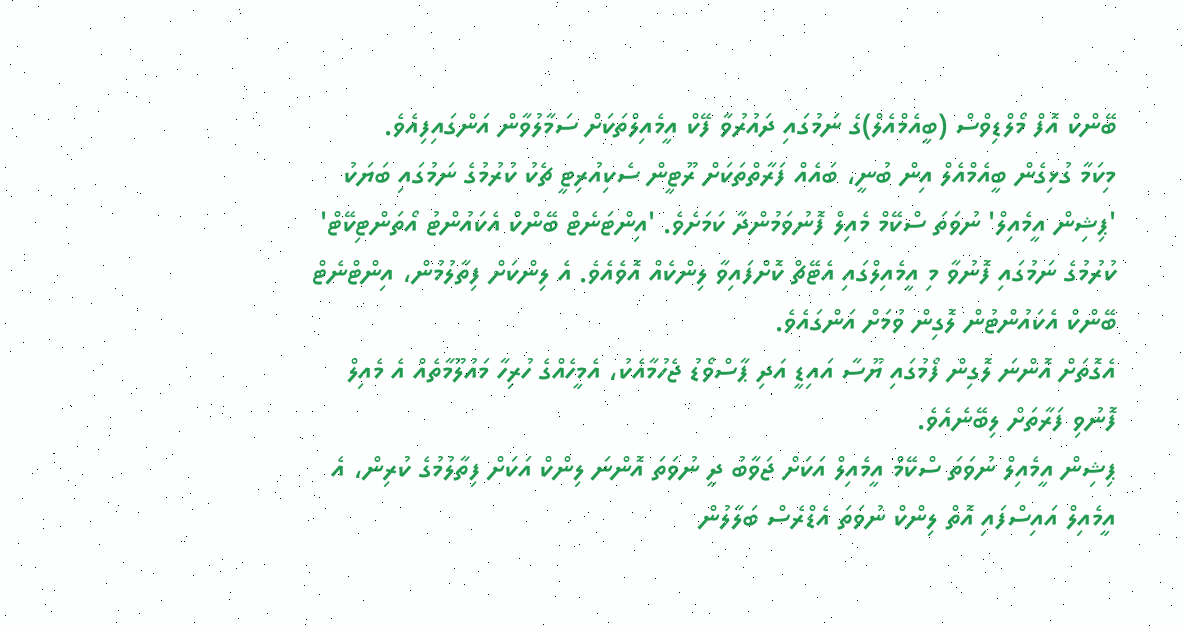ބޭންކް އޮފް މޯލްޑިވްސް (ބީއެމްއެލް)ގެ ނަމުގައި ދައުރުވާ ފޭކް އީމެއިލްތަކަށް ސަމާލުވާން އަންގައިފިއެވެ.
މިކަމާ ގުޅިގެން ބީއެމްއެލް އިން ބުނީ، ބައެއް ފަރާތްތަކަށް ރޫޓީން ސެކިއުރިޓީ ޗެކު ކުރުމުގެ ނަމުގައި ބަޔަކު 'ޕިޝިން އީމެއިލް' ނުވަތަ ސްކޭމް މެއިލް ފޮނުވަމުންދާ ކަމަށެވެ. 'އިންޓަނެޓް ބޭންކް އެކައުންޓު އޯތަންޓިކޭޓް' ކުރުމުގެ ނަމުގައި ފޮނުވާ މި އީމެއިލްގައި އެޓޭޗް ކޮށްފައިވާ ލިންކެއް އޮވެއެވެ. އެ ލިންކަށް ފިތާލުމުން، އިންޓްނެޓް ބޭންކް އެކައުންޓުން ލޮގިން ވުމަށް އަންގައެވެ.
އެގޮތަށް އޮންނަ ލޮގިން ފޯމުގައި ޔޫސާ އައިޑީ އަދި ޕާސްވޯޑު ޖެހުމާއެކު، އެމީހެއްގެ ހުރިހާ މައުލޫމާތެއް އެ މެއިލް ފޮނުވި ފަރާތަށް ލިބޭނެއެވެ.
ޕިޝިން އީމެއިލް ނުވަތަ ސްކޭމް އީމެއިލް އަކަށް ޖަވާބު ދީ ނުވަތަ އޮންނަ ލިންކް އަކަށް ފިތާލުމުގެ ކުރިން، އެ އީމެއިލް އައިސްފައި އޮތް ލިންކް ނުވަތަ އެޑްރެސް ބަލާލުން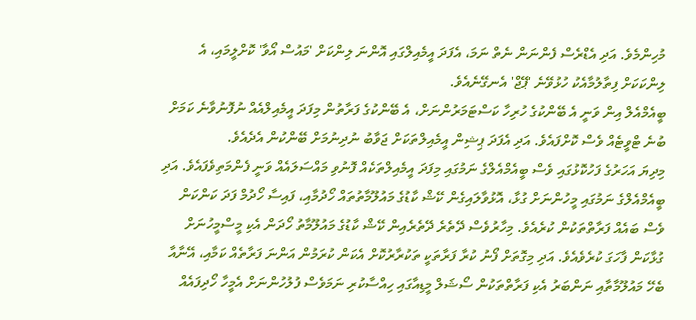މުހިންމެވެ. އަދި އެޑްރެސް ފެންނަން ނެތް ނަމަ، އެފަދަ އީމެއިލްގައި އޮންނަ ލިންކަށް 'މައުސް އޯވާ' ކޮށްލީމައި، އެ ލިންކަކަށް ފިތާލުމާއެކު ހުޅުވޭނެ 'ޕޭޖް' އެނގޭނެއެވެ.
ބީއެމްއެލް އިން ވަނީ އެ ބޭންކުގެ ހުރިހާ ކަސްޓަމަރުންނަށް، އެ ބޭންކުގެ ފަރާތުން މިފަދަ އީމެއިލްއެއް ނުފޮނުވާނެ ކަމަށް ބުނެ ޓްވީޓެއް ވެސް ކޮށްފައެވެ. އަދި އެފަދަ ޕިޝިން އީމެއިލްތަކަށް ޖަވާބު ނުދިނުމަށް ބޭންކުން އެދެއެވެ.
މިދިޔަ އަހަރުގެ ފަހުކޮޅުގައި ވެސް ބީއެމްއެލްގެ ނަމުގައި މިފަދަ އީމެއިލްތަކެއް ފޮނުވި މައްސަލައެއް ވަނީ ފެންމަތިވެފައެވެ. އަދި ބީއެމްއެލްގެ ނަމުގައި މީހުންނަށް ގުޅާ، އޮޅުވާލައިގެން ކޭޝް ކާޑުގެ މައުލޫމާތުތައް ހޯދުމާއި، ފައިސާ ހޯދުމް ފަދަ ކަންކަން ވެސް ބައެއް ފަރާތްތަކުން ކުރެއެވެ. މިހާރުވެސް ދޭތެރެ ދޭތެރެއިން ކޭޝް ކާޑުގެ މައުލޫމާތު ހޯދަން އެކި މީސްމީހުނަށް ގުޅާކަން ފާހަގަ ކުރެވެއެވެ. އަދި މިގޮތަށް ފޯނު ކުރާ ފަރާތަކީ ތަކުރާރުކޮށް އެކަން ކުރަމުން އަންނަ ފަރާތެއް ކަމާއި، އޭނާއާ ބެހޭ މައުލޫމާތާއި ނަންބަރު އެކި ފަރާތްތަކުން ސޯޝަލް މީޑިއާގައި ހިއްސާކުރި ނަމަވެސް ފުލުހުންނަށް އެމީހާ ހޯދިފައެއް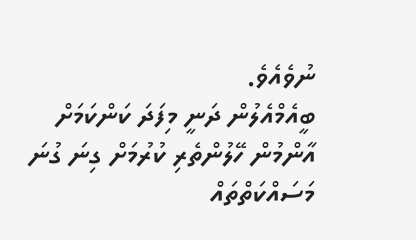ނުވެއެވެ.
ބީއެމްއެލުން ދަނީ މިފަދަ ކަންކަމަށް އާންމުން ހޭލުންތެރި ކުރުމަށް ގިނަ ގުނަ މަސައްކަތްތައް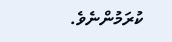ކުރަމުންނެވެ.